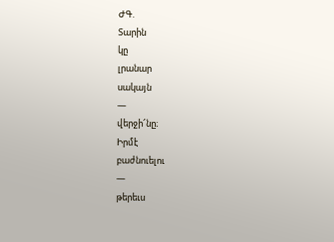ԺԳ.
Տարին
կը
լրանար
սակայն
—
վերջի՜նը։
Իրմէ
բաժնուելու
—
թերեւս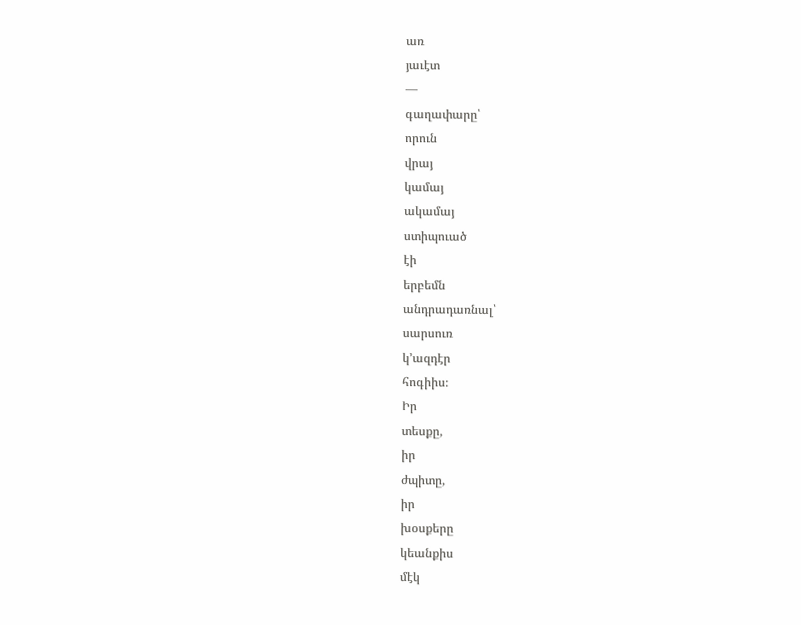առ
յաւէտ
—
գաղափարը՝
որուն
վրայ
կամայ
ակամայ
ստիպուած
էի
երբեմն
անդրադառնալ՝
սարսուռ
կ’ազդէր
հոգիիս։
Իր
տեսքը,
իր
ժպիտը,
իր
խօսքերը
կեանքիս
մէկ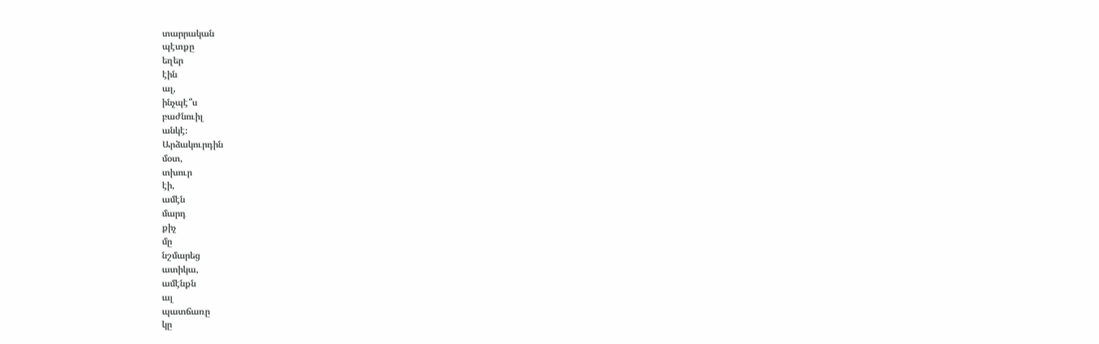տարրական
պէտքը
եղեր
էին
ալ,
ինչպէ՞ս
բաժնուիլ
անկէ։
Արձակուրդին
մօտ,
տխուր
էի,
ամէն
մարդ
քիչ
մը
նշմարեց
ատիկա,
ամէնքն
ալ
պատճառը
կը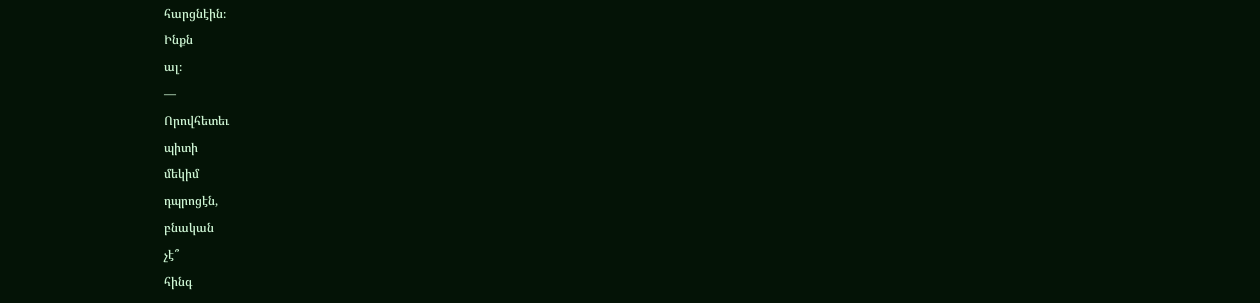հարցնէին։
Ինքն
ալ։
—
Որովհետեւ
պիտի
մեկիմ
դպրոցէն,
բնական
չէ՞
հինգ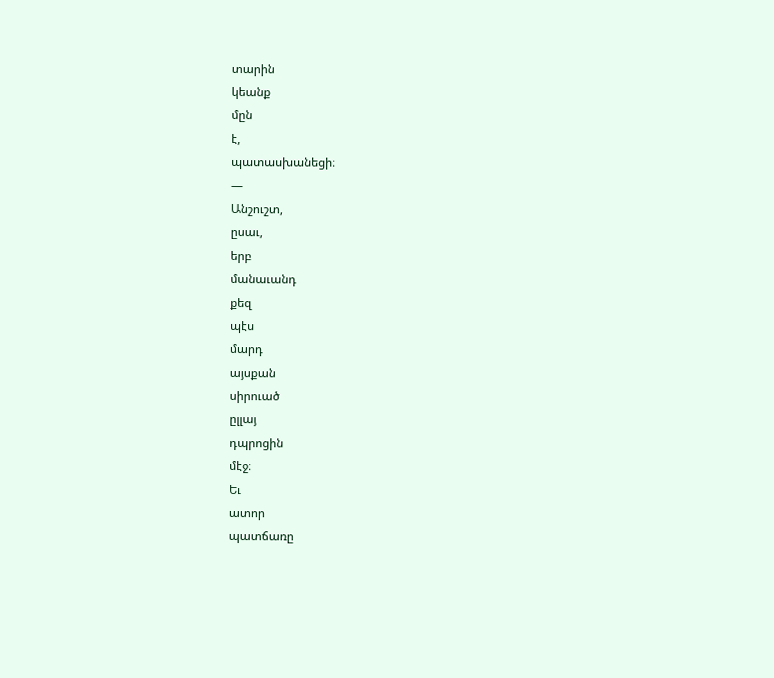տարին
կեանք
մըն
է,
պատասխանեցի։
—
Անշուշտ,
ըսաւ,
երբ
մանաւանդ
քեզ
պէս
մարդ
այսքան
սիրուած
ըլլայ
դպրոցին
մէջ։
Եւ
ատոր
պատճառը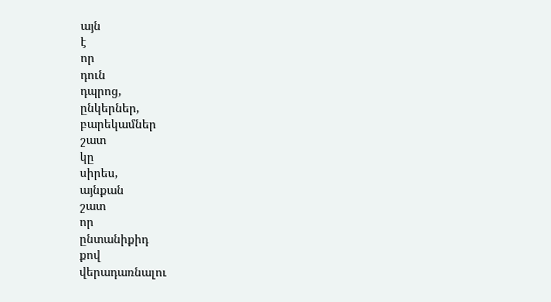այն
է
որ
դուն
դպրոց,
ընկերներ,
բարեկամներ
շատ
կը
սիրես,
այնքան
շատ
որ
ընտանիքիդ
քով
վերադառնալու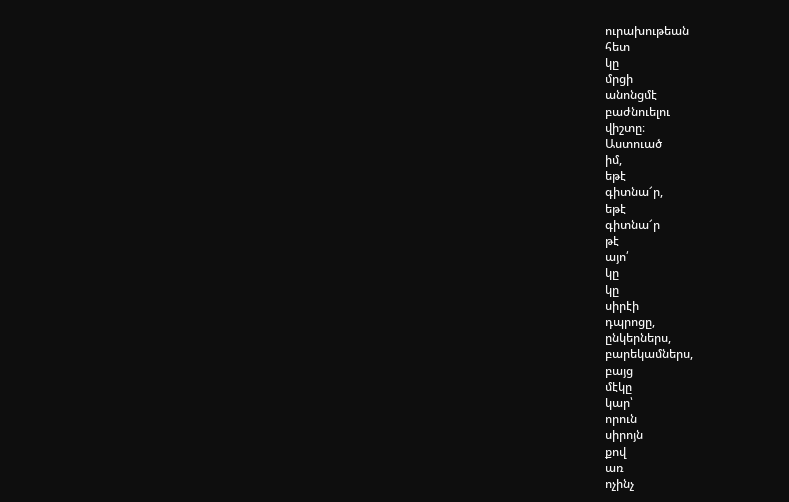ուրախութեան
հետ
կը
մրցի
անոնցմէ
բաժնուելու
վիշտը։
Աստուած
իմ,
եթէ
գիտնա՜ր,
եթէ
գիտնա՜ր
թէ
այո՛
կը
կը
սիրէի
դպրոցը,
ընկերներս,
բարեկամներս,
բայց
մէկը
կար՝
որուն
սիրոյն
քով
առ
ոչինչ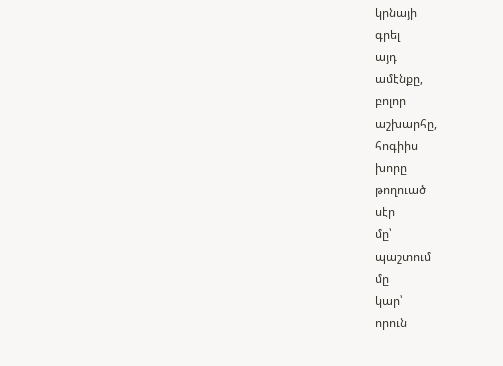կրնայի
գրել
այդ
ամէնքը,
բոլոր
աշխարհը,
հոգիիս
խորը
թողուած
սէր
մը՝
պաշտում
մը
կար՝
որուն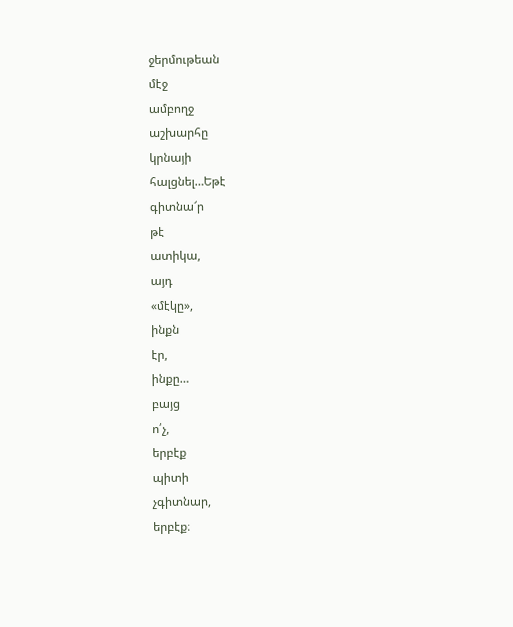ջերմութեան
մէջ
ամբողջ
աշխարհը
կրնայի
հալցնել…Եթէ
գիտնա՜ր
թէ
ատիկա,
այդ
«մէկը»,
ինքն
էր,
ինքը…
բայց
ո՛չ,
երբէք
պիտի
չգիտնար,
երբէք։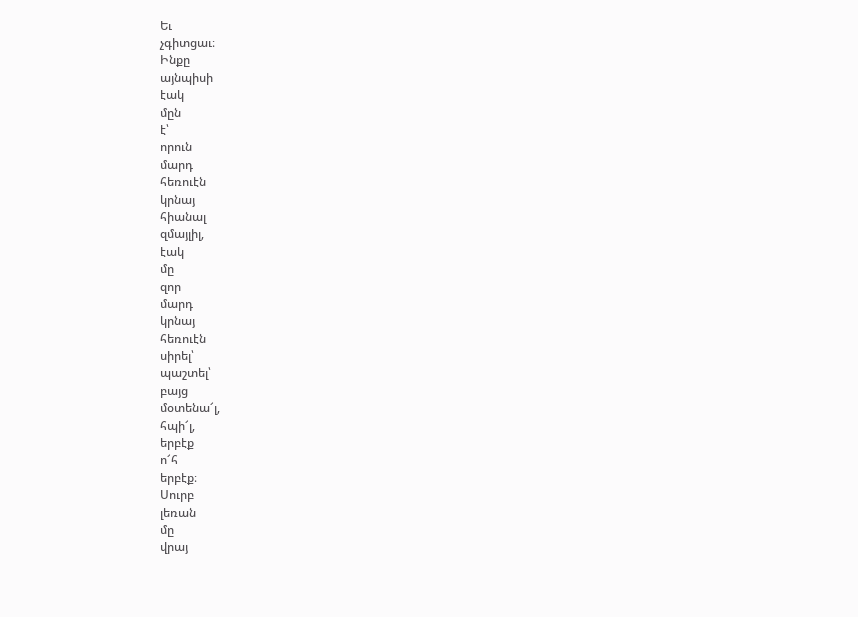Եւ
չգիտցաւ։
Ինքը
այնպիսի
էակ
մըն
է՝
որուն
մարդ
հեռուէն
կրնայ
հիանալ
զմայլիլ,
էակ
մը
զոր
մարդ
կրնայ
հեռուէն
սիրել՝
պաշտել՝
բայց
մօտենա՜լ,
հպի՜լ,
երբէք
ո՜հ
երբէք։
Սուրբ
լեռան
մը
վրայ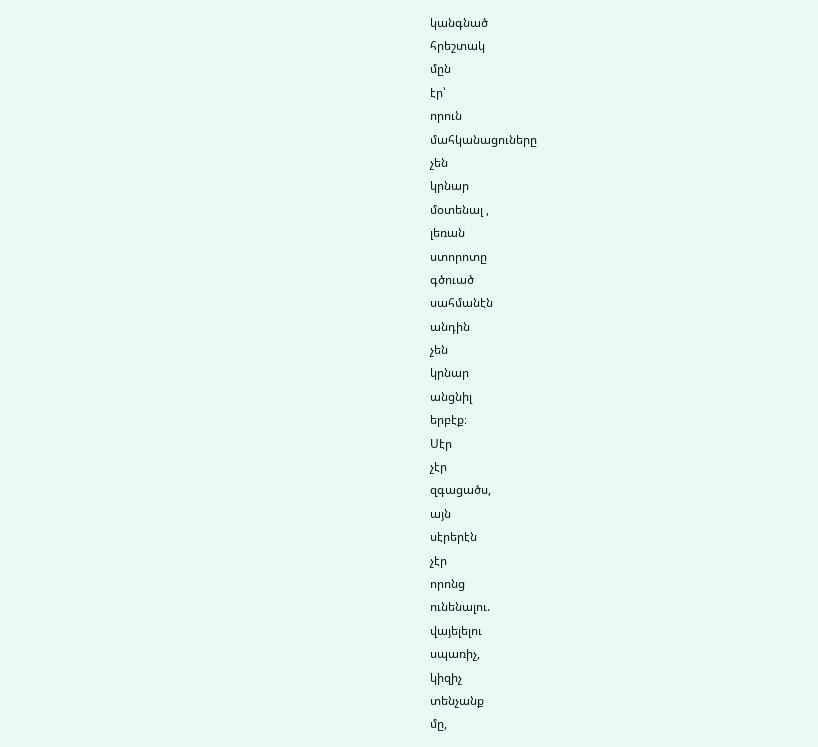կանգնած
հրեշտակ
մըն
էր՝
որուն
մահկանացուները
չեն
կրնար
մօտենալ ,
լեռան
ստորոտը
գծուած
սահմանէն
անդին
չեն
կրնար
անցնիլ
երբէք։
Սէր
չէր
զգացածս,
այն
սէրերէն
չէր
որոնց
ունենալու.
վայելելու
սպառիչ,
կիզիչ
տենչանք
մը,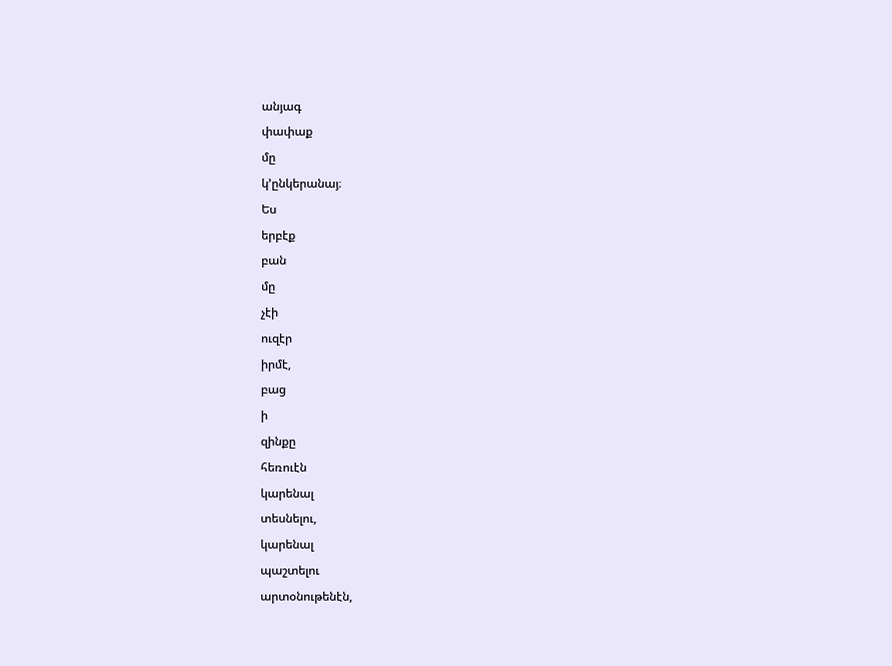անյագ
փափաք
մը
կ’ընկերանայ։
Ես
երբէք
բան
մը
չէի
ուզէր
իրմէ,
բաց
ի
զինքը
հեռուէն
կարենալ
տեսնելու,
կարենալ
պաշտելու
արտօնութենէն,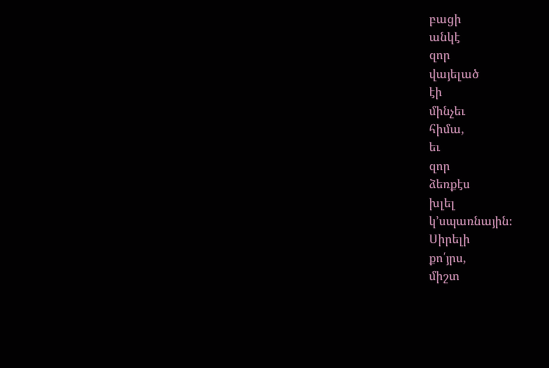բացի
անկէ
զոր
վայելած
էի
մինչեւ
հիմա,
եւ
զոր
ձեռքէս
խլել
կ’սպառնային։
Սիրելի
քո՛յրս,
միշտ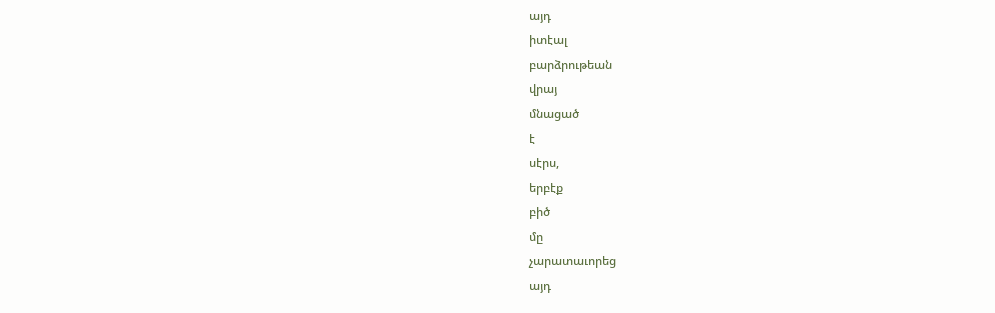այդ
իտէալ
բարձրութեան
վրայ
մնացած
է
սէրս,
երբէք
բիծ
մը
չարատաւորեց
այդ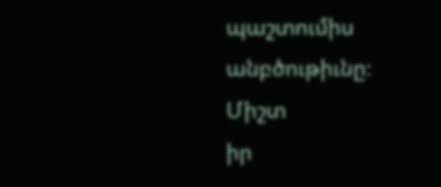պաշտումիս
անբծութիւնը։
Միշտ
իր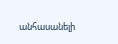անհասանելի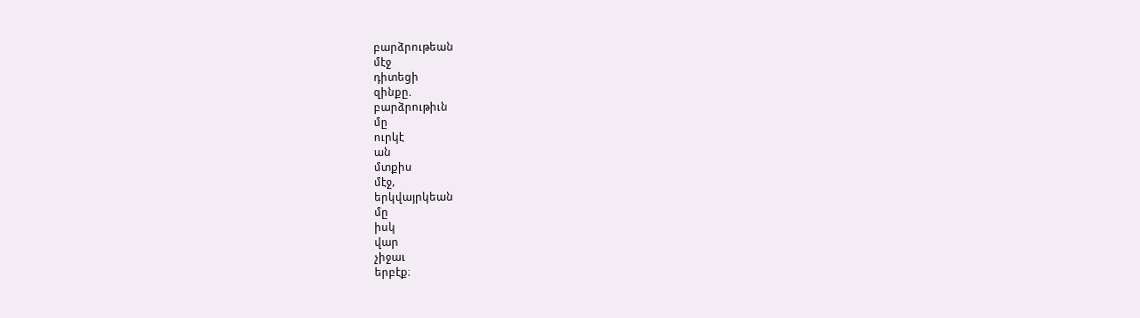բարձրութեան
մէջ
դիտեցի
զինքը.
բարձրութիւն
մը
ուրկէ
ան
մտքիս
մէջ,
երկվայրկեան
մը
իսկ
վար
չիջաւ
երբէք։